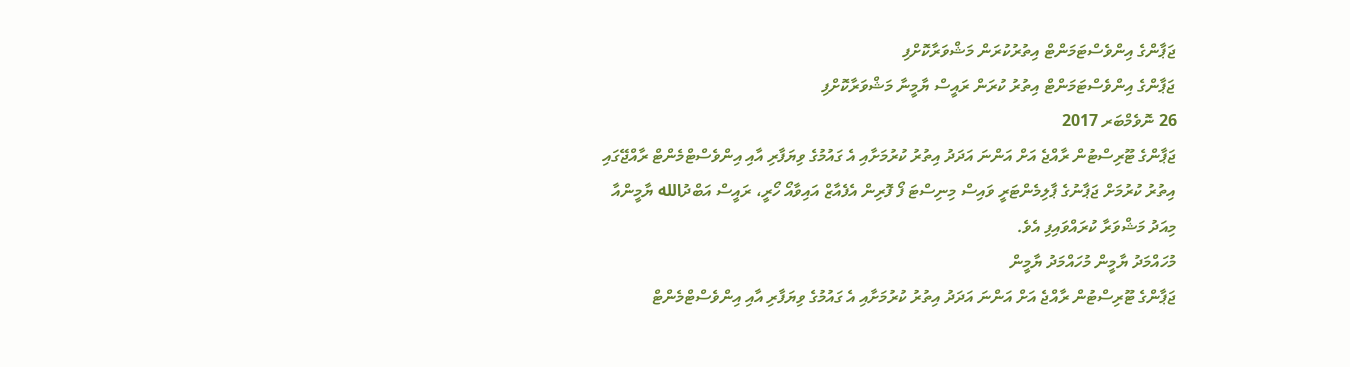ޖަޕާންގެ އިންވެސްޓަމަންޓް އިތުރުކުރަން މަޝްވަރާކޮށްފި
ޖަޕާންގެ އިންވެސްޓަމަންޓް އިތުރު ކުރަން ރައީސް ޔާމީނާ މަޝްވަރާކޮށްފި
26 ނޮވެމްބަރ 2017
ޖަޕާންގެ ޓޫރިސްޓުން ރާއްޖެ އަށް އަންނަ އަދަދު އިތުރު ކުރުމަށާއި އެ ގައުމުގެ ވިޔަފާރި އާއި އިންވެސްޓްމެންޓް ރާއްޖޭގައި އިތުރު ކުރުމަށް ޖަޕާނުގެ ޕާލިމެންޓަރީ ވައިސް މިނިސްޓަ ފޯ ފޮރިން އެފެއާޒް އައިވާއޯ ހޯރީ، ރައީސް އަބްދުالله ޔާމީންއާ މިއަދު މަޝްވަރާ ކުރައްވައިފި އެވެ.
މުހައްމަދު ޔާމީން މުހައްމަދު ޔާމީން
ޖަޕާންގެ ޓޫރިސްޓުން ރާއްޖެ އަށް އަންނަ އަދަދު އިތުރު ކުރުމަށާއި އެ ގައުމުގެ ވިޔަފާރި އާއި އިންވެސްޓްމެންޓް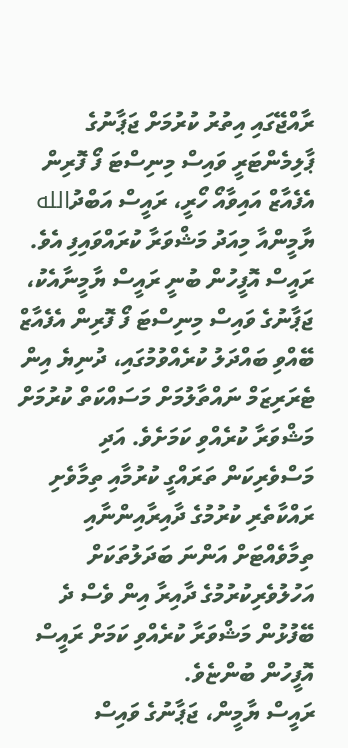ރާއްޖޭގައި އިތުރު ކުރުމަށް ޖަޕާނުގެ ޕާލިމެންޓަރީ ވައިސް މިނިސްޓަ ފޯ ފޮރިން އެފެއާޒް އައިވާއޯ ހޯރީ، ރައީސް އަބްދުالله ޔާމީންއާ މިއަދު މަޝްވަރާ ކުރައްވައިފި އެވެ.
ރައީސް އޮފީހުން ބުނީ ރައީސް ޔާމީނާއެކު، ޖަޕާނުގެ ވައިސް މިނިސްޓަ ފޯ ފޮރިން އެފެއާޒް ބޭއްވި ބައްދަލު ކުރެއްވުމުގައި، ދުނިޔެ އިން ޓެރަރިޒަމް ނައްތާލުމަށް މަސައްކަތް ކުރުމަށް މަޝްވަރާ ކުރެއްވި ކަމަށެވެ. އަދި މަސްވެރިކަން ތަރައްގީ ކުރުމާއި ތިމާވެށި ރައްކާތެރި ކުރުމުގެ ދާއިރާއިންނާއި ތިމާވެއްޓަށް އަންނަ ބަދަލުތަކަށް އަހުލުވެރިކުރުމުގެ ދާއިރާ އިން ވެސް ދެ ބޭފުޅުން މަޝްވަރާ ކުރެއްވި ކަމަށް ރައީސް އޮފީހުން ބުންޏެވެ.
ރައީސް ޔާމީން، ޖަޕާނުގެ ވައިސް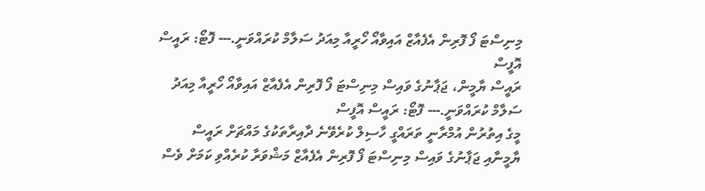މިނިސްޓަ ފޯ ފޮރިން އެފެއާޒް އައިވާއޯ ހޯރީއާ މިއަދު ސަލާމް ކުރައްވަނީ.--- ފޮޓޯ: ރައީސް އޮފީސް
ރައީސް ޔާމީން، ޖަޕާނުގެ ވައިސް މިނިސްޓަ ފޯ ފޮރިން އެފެއާޒް އައިވާއޯ ހޯރީއާ މިއަދު ސަލާމް ކުރައްވަނީ.--- ފޮޓޯ: ރައީސް އޮފީސް
މީގެ އިތުރުން އުމްރާނީ ތަރައްގީ ހާސިލް ކުރެވޭނެ ދާއިރާތަކުގެ މައްޗަށް ރައީސް ޔާމީނާއި ޖަޕާނުގެ ވައިސް މިނިސްޓަ ފޯ ފޮރިން އެފެއާޒް މަޝްވަރާ ކުރެއްވި ކަމަށް ވެސް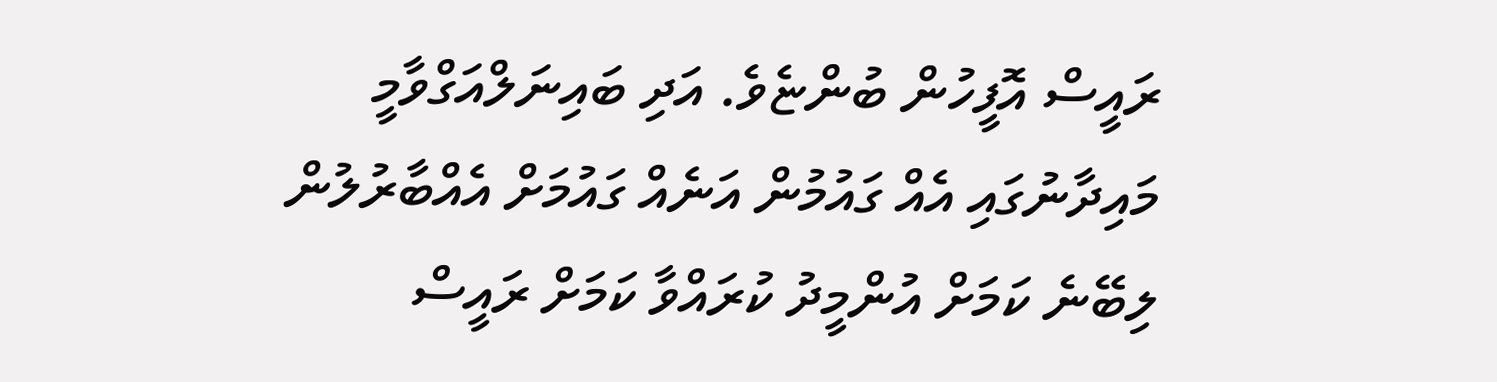ރައީސް އޮފީހުން ބުންޏެވެ. އަދި ބައިނަލްއަގްވާމީ މައިދާނުގައި އެއް ގައުމުން އަނެއް ގައުމަށް އެއްބާރުލުން ލިބޭނެ ކަމަށް އުންމީދު ކުރައްވާ ކަމަށް ރައީސް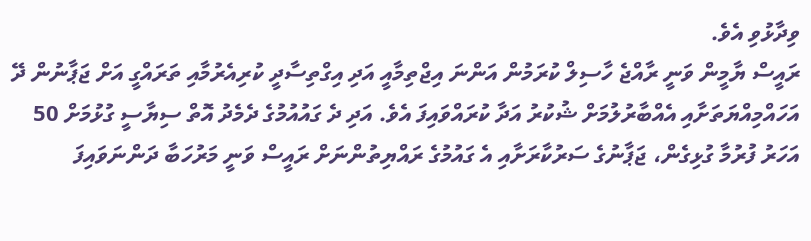ވިދާޅުވި އެވެ.
ރައީސް ޔާމީން ވަނީ ރާއްޖެ ހާސިލް ކުރަމުން އަންނަ އިޖްތިމާއީ އަދި އިގްތިސާދީ ކުރިއެރުމާއި ތަރައްގީ އަށް ޖަޕާނުން ދޭ އަހައްމިއްޔަތަށާއި އެއްބާރުލުމަށް ޝުކުރު އަދާ ކުރައްވައިފަ އެވެ. އަދި ދެ ގައުއުމުގެ ދެމެދު އޮތް ސިޔާސީ ގުޅުމަށް 50 އަހަރު ފުރުމާ ގުޅިގެން، ޖަޕާނުގެ ސަރުކާރަށާއި އެ ގައުމުގެ ރައްޔިތުންނަށް ރައީސް ވަނީ މަރުހަބާ ދަންނަވައިފަ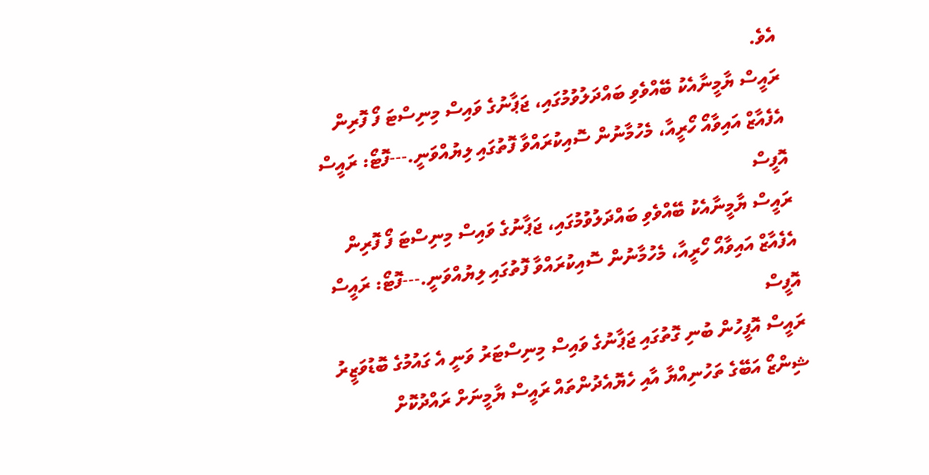އެވެ.
ރައީސް ޔާމީނާއެކު ބޭއްވެވި ބައްދަލުވުމުގައި، ޖަޕާނުގެ ވައިސް މިނިސްޓަ ފޯ ފޮރިން އެފެއާޒް އައިވާއޯ ހޯރީއާ، މެހުމާނުން ސޮއިކުރައްވާ ފޮތުގައި ލިޔުއްވަނީ.---ފޮޓޯ: ރައީސް އޮފީސް
ރައީސް ޔާމީނާއެކު ބޭއްވެވި ބައްދަލުވުމުގައި، ޖަޕާނުގެ ވައިސް މިނިސްޓަ ފޯ ފޮރިން އެފެއާޒް އައިވާއޯ ހޯރީއާ، މެހުމާނުން ސޮއިކުރައްވާ ފޮތުގައި ލިޔުއްވަނީ.---ފޮޓޯ: ރައީސް އޮފީސް
ރައީސް އޮފީހުން ބުނި ގޮތުގައި ޖަޕާނުގެ ވައިސް މިނިސްޓަރު ވަނީ އެ ގައުމުގެ ބޮޑުވަޒީރު ޝިންޒޯ އަބޭގެ ތަހުނިއްޔާ އާއި ހެޔޮއެދުންތައް ރައީސް ޔާމީނަށް ރައްދުކޮށް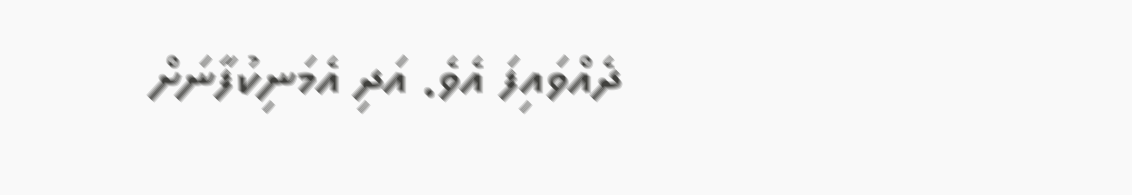ދެއްވައިފަ އެވެ. އަދި އެމަނިކުފާނަށް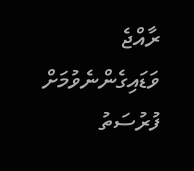ރާއްޖެ ވަޑައިގެންނެވުމަށް ފުރުސަތު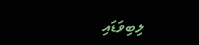ލިބިވަޑައި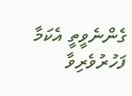ގެންނެވީތީ އެކަމާ ފަހުރުވެރިވާ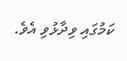ކަމުގައި ވިދާޅުވި އެވެ.